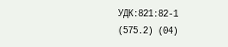УДК:821:82-1 (575.2) (04)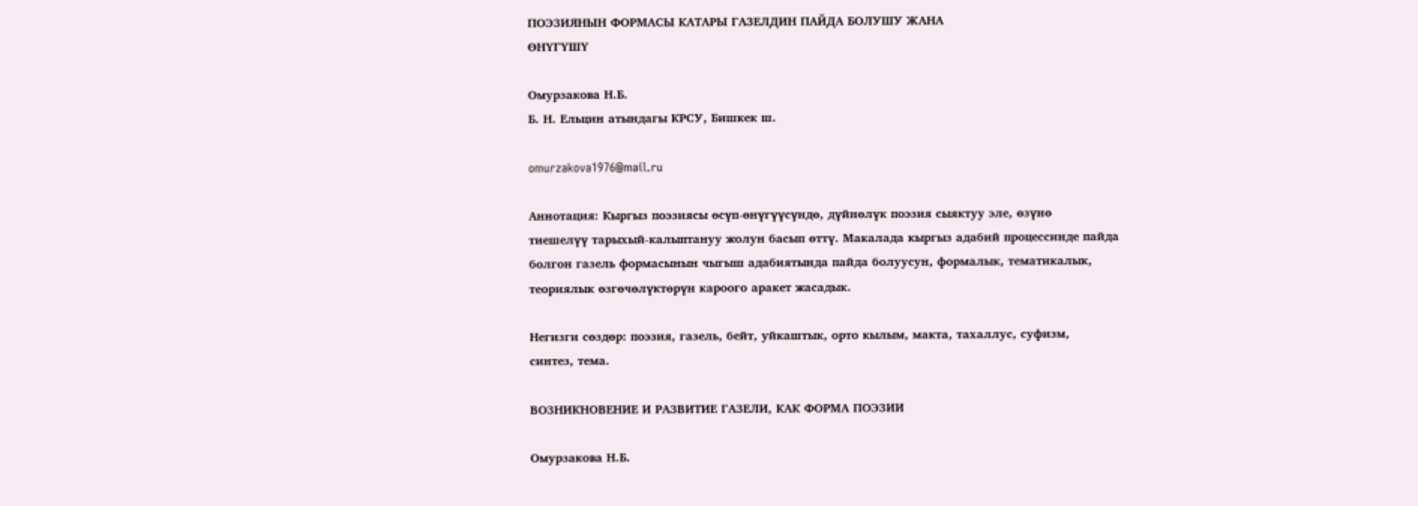ПОЭЗИЯНЫН ФОРМАСЫ КАТАРЫ ГАЗЕЛДИН ПАЙДА БОЛУШУ ЖАНА
ӨНҮГҮШҮ

Омурзакова Н.Б.
Б. Н. Ельцин атындагы КРСУ, Бишкек ш.

omurzakova1976@mail.ru

Аннотация: Кыргыз поэзиясы өсүп-өнүгүүсүндө, дүйнөлүк поэзия сыяктуу эле, өзүнө
тиешелүү тарыхый-калыптануу жолун басып өттү. Макалада кыргыз адабий процессинде пайда
болгон газель формасынын чыгыш адабиятында пайда болуусун, формалык, тематикалык,
теориялык өзгөчөлүктөрүн кароого аракет жасадык.

Негизги сөздөр: поэзия, газель, бейт, уйкаштык, орто кылым, макта, тахаллус, суфизм,
синтез, тема.

ВОЗНИКНОВЕНИЕ И РАЗВИТИЕ ГАЗЕЛИ, КАК ФОРМА ПОЭЗИИ

Омурзакова Н.Б.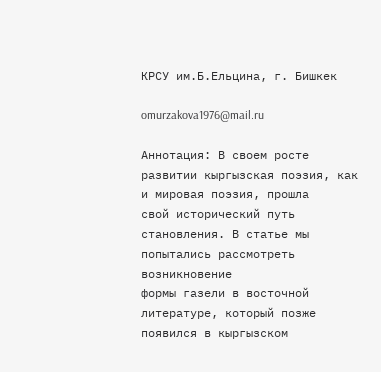КРСУ им.Б.Ельцина, г. Бишкек

omurzakova1976@mail.ru

Аннотация: В своем росте развитии кыргызская поэзия, как и мировая поэзия, прошла
свой исторический путь становления. В статье мы попытались рассмотреть возникновение
формы газели в восточной литературе, который позже появился в кыргызском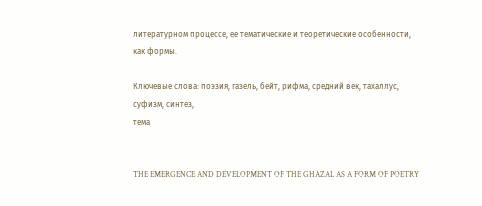литературном процессе, ее тематические и теоретические особенности, как формы.

Ключевые слова: поэзия, газель, бейт, рифма, средний век, тахаллус, суфизм, синтез,
тема


THE EMERGENCE AND DEVELOPMENT OF THE GHAZAL AS A FORM OF POETRY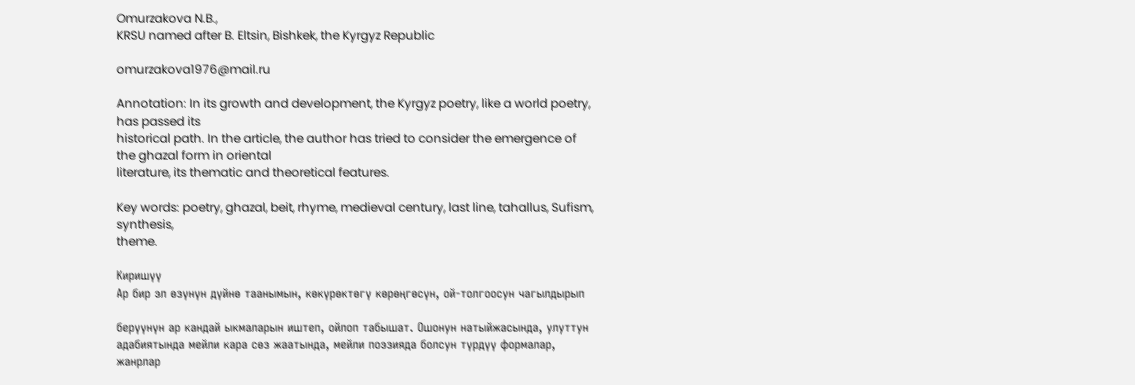Omurzakova N.B.,
KRSU named after B. Eltsin, Bishkek, the Kyrgyz Republic

omurzakova1976@mail.ru

Annotation: In its growth and development, the Kyrgyz poetry, like a world poetry, has passed its
historical path. In the article, the author has tried to consider the emergence of the ghazal form in oriental
literature, its thematic and theoretical features.

Key words: poetry, ghazal, beit, rhyme, medieval century, last line, tahallus, Sufism, synthesis,
theme.

Киришүү
Ар бир эл өзүнүн дүйнө таанымын, көкүрөктөгү көрөңгөсүн, ой-толгоосун чагылдырып

берүүнүн ар кандай ыкмаларын иштеп, ойлоп табышат. Ошонун натыйжасында, улуттун
адабиятында мейли кара сөз жаатында, мейли поэзияда болсун түрдүү формалар, жанрлар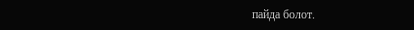пайда болот.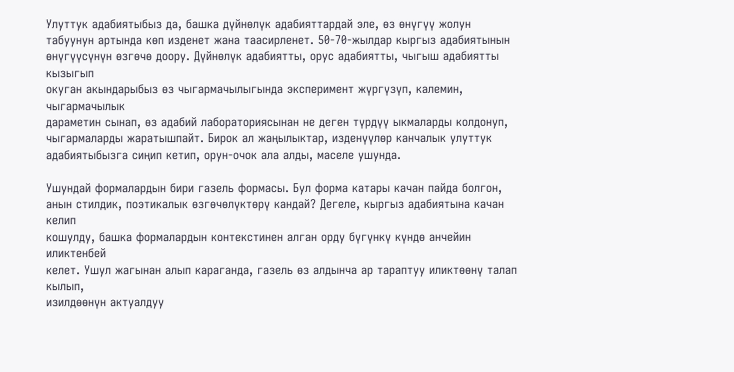Улуттук адабиятыбыз да, башка дүйнөлүк адабияттардай эле, өз өнүгүү жолун
табуунун артында көп изденет жана таасирленет. 50-70-жылдар кыргыз адабиятынын
өнүгүүсүнүн өзгөчө доору. Дүйнөлүк адабиятты, орус адабиятты, чыгыш адабиятты кызыгып
окуган акындарыбыз өз чыгармачылыгында эксперимент жүргүзүп, калемин, чыгармачылык
дараметин сынап, өз адабий лабораториясынан не деген түрдүү ыкмаларды колдонуп,
чыгармаларды жаратышпайт. Бирок ал жаңылыктар, изденүүлөр канчалык улуттук
адабиятыбызга сиңип кетип, орун-очок ала алды, маселе ушунда.

Ушундай формалардын бири газель формасы. Бул форма катары качан пайда болгон,
анын стилдик, поэтикалык өзгөчөлүктөрү кандай? Дегеле, кыргыз адабиятына качан келип
кошулду, башка формалардын контекстинен алган орду бүгүнкү күндө анчейин иликтенбей
келет. Ушул жагынан алып караганда, газель өз алдынча ар тараптуу иликтөөнү талап кылып,
изилдөөнүн актуалдуу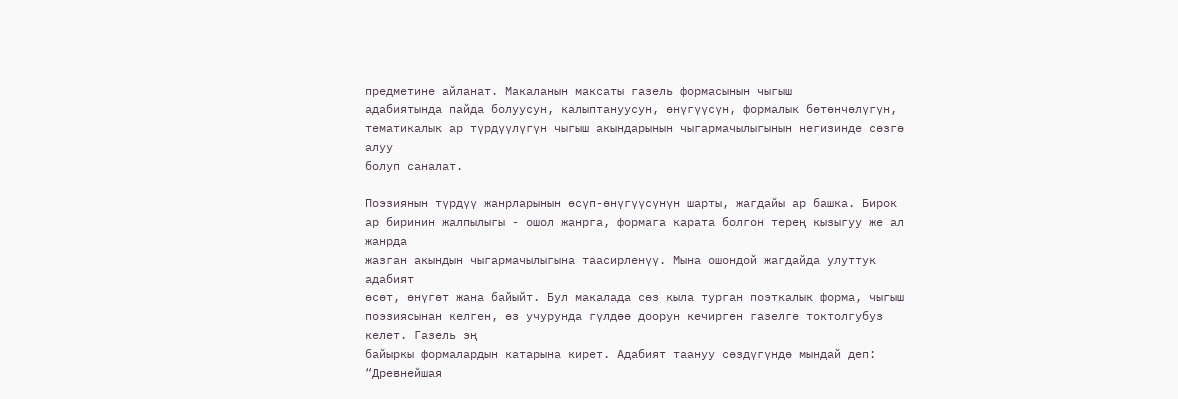предметине айланат. Макаланын максаты газель формасынын чыгыш
адабиятында пайда болуусун, калыптануусун, өнүгүүсүн, формалык бөтөнчөлүгүн,
тематикалык ар түрдүүлүгүн чыгыш акындарынын чыгармачылыгынын негизинде сөзгө алуу
болуп саналат.

Поэзиянын түрдүү жанрларынын өсүп-өнүгүүсүнүн шарты, жагдайы ар башка. Бирок
ар биринин жалпылыгы - ошол жанрга, формага карата болгон терең кызыгуу же ал жанрда
жазган акындын чыгармачылыгына таасирленүү. Мына ошондой жагдайда улуттук адабият
өсөт, өнүгөт жана байыйт. Бул макалада сөз кыла турган поэткалык форма, чыгыш
поэзиясынан келген, өз учурунда гүлдөө доорун кечирген газелге токтолгубуз келет. Газель эң
байыркы формалардын катарына кирет. Адабият таануу сөздүгүндө мындай деп: “Древнейшая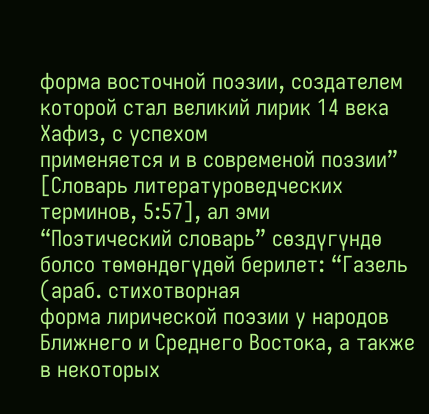форма восточной поэзии, создателем которой стал великий лирик 14 века Хафиз, с успехом
применяется и в современой поэзии” [Словарь литературоведческих терминов, 5:57], ал эми
“Поэтический словарь” сөздүгүндө болсо төмөндөгүдөй берилет: “Газель (араб. стихотворная
форма лирической поэзии у народов Ближнего и Среднего Востока, а также в некоторых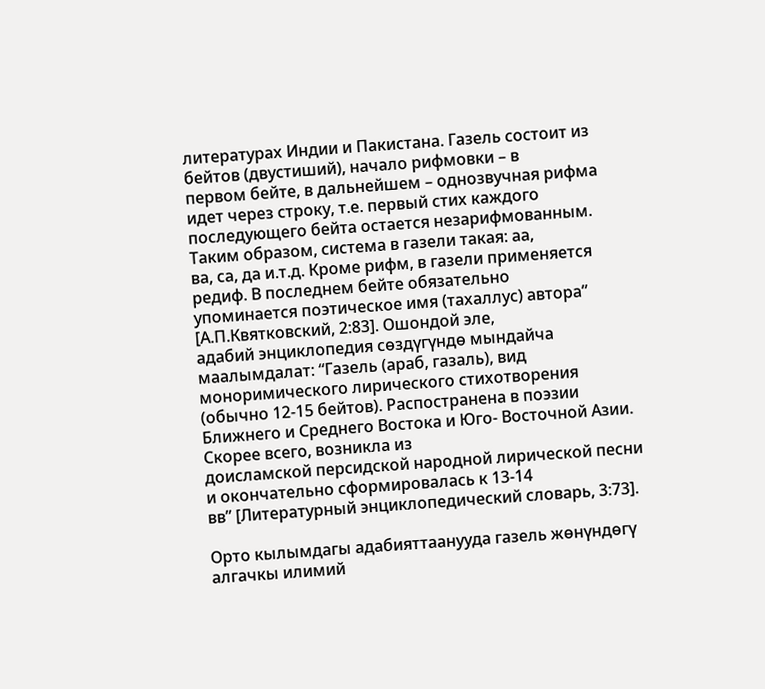литературах Индии и Пакистана. Газель состоит из бейтов (двустиший), начало рифмовки – в
первом бейте, в дальнейшем – однозвучная рифма идет через строку, т.е. первый стих каждого
последующего бейта остается незарифмованным. Таким образом, система в газели такая: аа,
ва, са, да и.т.д. Кроме рифм, в газели применяется редиф. В последнем бейте обязательно
упоминается поэтическое имя (тахаллус) автора” [А.П.Квятковский, 2:83]. Ошондой эле,
адабий энциклопедия сөздүгүндө мындайча маалымдалат: “Газель (араб, газаль), вид
моноримического лирического стихотворения (обычно 12-15 бейтов). Распостранена в поэзии
Ближнего и Среднего Востока и Юго- Восточной Азии. Скорее всего, возникла из
доисламской персидской народной лирической песни и окончательно сформировалась к 13-14
вв” [Литературный энциклопедический словарь, 3:73].

Орто кылымдагы адабияттаанууда газель жөнүндөгү алгачкы илимий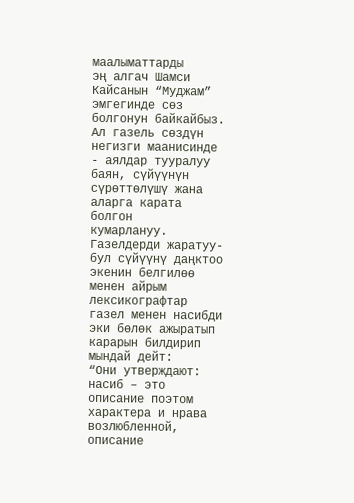маалыматтарды
эң алгач Шамси Кайсанын “Муджам” эмгегинде сөз болгонун байкайбыз. Ал газель сөздүн
негизги маанисинде - аялдар тууралуу баян, сүйүүнүн сүрөттөлүшү жана аларга карата болгон
кумарлануу. Газелдерди жаратуу-бул сүйүүнү даңктоо экенин белгилөө менен айрым
лексикографтар газел менен насибди эки бөлөк ажыратып карарын билдирип мындай дейт:
“Они утверждают: насиб – это описание поэтом характера и нрава возлюбленной, описание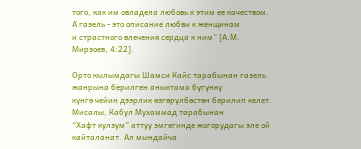того, как им овладела любовь к этим ее качеством. А газель - это описание любви к женщинам
и страстного влечения сердца к ним” [А.М. Мирзоев, 4:22].

Орто кылымдагы Шамси Кайс тарабынан газель жанрына берилген аныктама бүгүнкү
күнгө чейин дээрлик өзгөрүлбөстөн берилип келет. Мисалы, Кабул Мухаммад тарабынан
“Хафт кулзум” аттуу эмгегинде жогорудагы эле ой кайталанат. Ал мындайча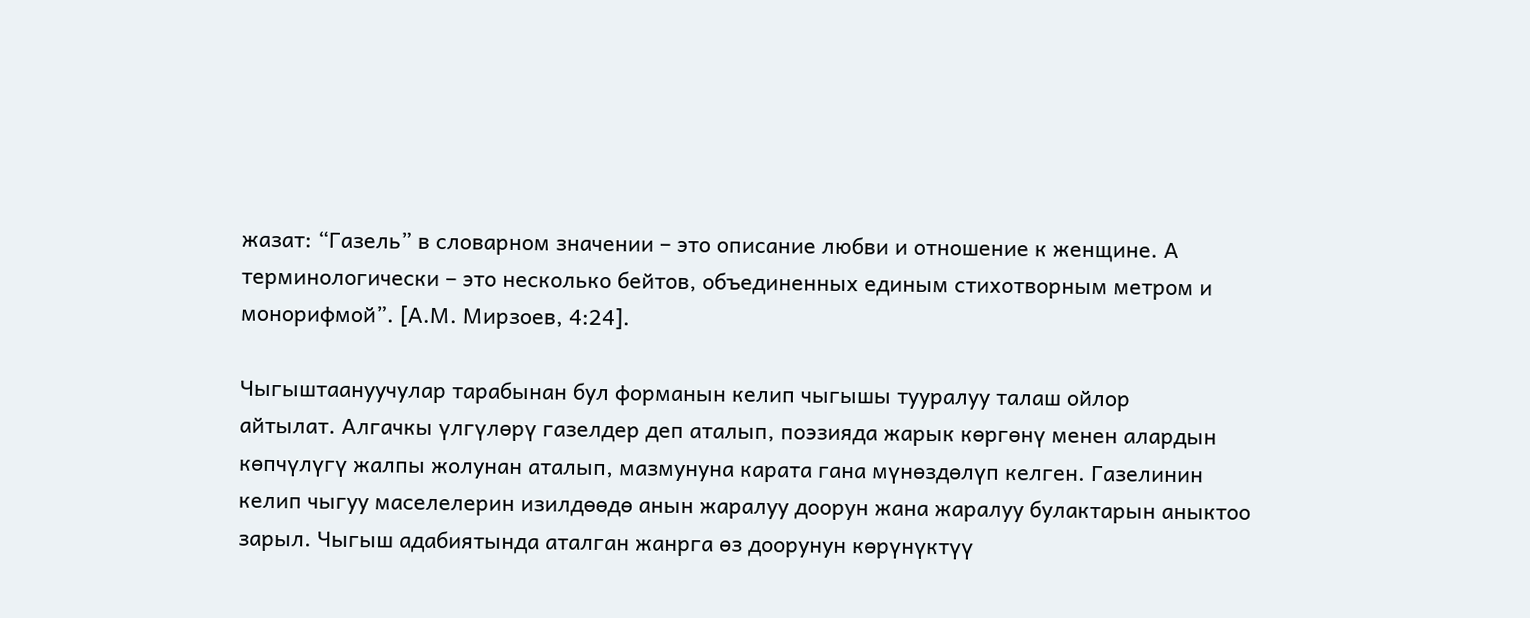жазат: “Газель” в словарном значении – это описание любви и отношение к женщине. А
терминологически – это несколько бейтов, объединенных единым стихотворным метром и
монорифмой”. [А.М. Мирзоев, 4:24].

Чыгыштаануучулар тарабынан бул форманын келип чыгышы тууралуу талаш ойлор
айтылат. Алгачкы үлгүлөрү газелдер деп аталып, поэзияда жарык көргөнү менен алардын
көпчүлүгү жалпы жолунан аталып, мазмунуна карата гана мүнөздөлүп келген. Газелинин
келип чыгуу маселелерин изилдөөдө анын жаралуу доорун жана жаралуу булактарын аныктоо
зарыл. Чыгыш адабиятында аталган жанрга өз доорунун көрүнүктүү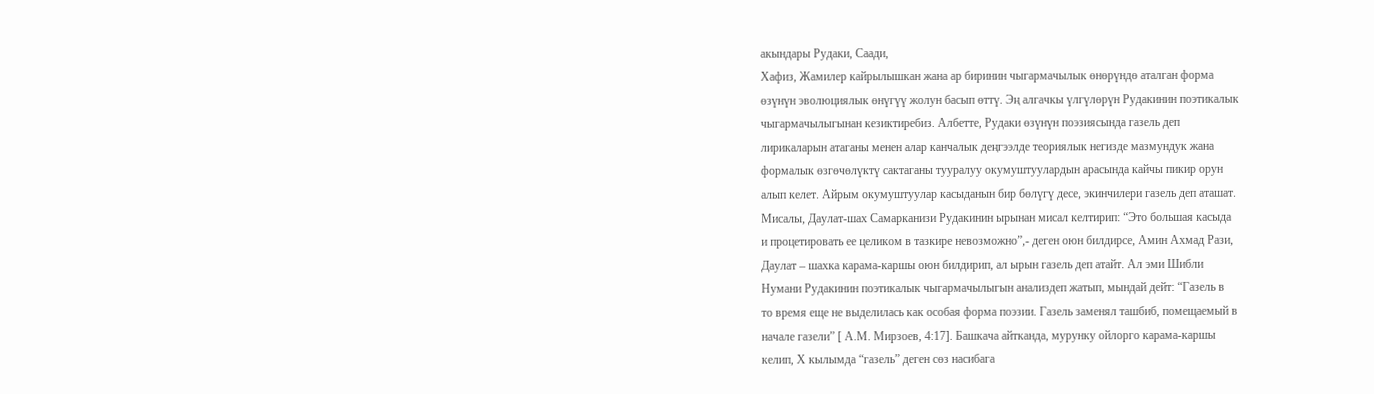акындары Рудаки, Саади,
Хафиз, Жамилер кайрылышкан жана ар биринин чыгармачылык өнөрүндө аталган форма
өзүнүн эволюциялык өнүгүү жолун басып өттү. Эң алгачкы үлгүлөрүн Рудакинин поэтикалык
чыгармачылыгынан кезиктиребиз. Албетте, Рудаки өзүнүн поэзиясында газель деп
лирикаларын атаганы менен алар канчалык деңгээлде теориялык негизде мазмундук жана
формалык өзгөчөлүктү сактаганы тууралуу окумуштуулардын арасында кайчы пикир орун
алып келет. Айрым окумуштуулар касыданын бир бөлүгү десе, экинчилери газель деп аташат.
Мисалы, Даулат-шах Самарканизи Рудакинин ырынан мисал келтирип: “Это большая касыда
и процетировать ее целиком в тазкире невозможно”,- деген оюн билдирсе, Амин Ахмад Рази,
Даулат – шахка карама-каршы оюн билдирип, ал ырын газель деп атайт. Ал эми Шибли
Нумани Рудакинин поэтикалык чыгармачылыгын анализдеп жатып, мындай дейт: “Газель в
то время еще не выделилась как особая форма поэзии. Газель заменял ташбиб, помещаемый в
начале газели” [ А.М. Мирзоев, 4:17]. Башкача айтканда, мурунку ойлорго карама-каршы
келип, Х кылымда “газель” деген сөз насибага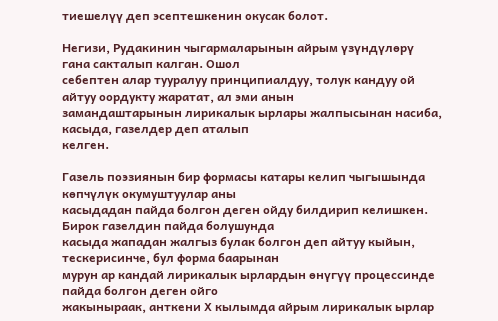тиешелүү деп эсептешкенин окусак болот.

Негизи, Рудакинин чыгармаларынын айрым үзүндүлөрү гана сакталып калган. Ошол
себептен алар тууралуу принципиалдуу, толук кандуу ой айтуу оордукту жаратат, ал эми анын
замандаштарынын лирикалык ырлары жалпысынан насиба, касыда, газелдер деп аталып
келген.

Газель поэзиянын бир формасы катары келип чыгышында көпчүлүк окумуштуулар аны
касыдадан пайда болгон деген ойду билдирип келишкен. Бирок газелдин пайда болушунда
касыда жападан жалгыз булак болгон деп айтуу кыйын, тескерисинче, бул форма баарынан
мурун ар кандай лирикалык ырлардын өнүгүү процессинде пайда болгон деген ойго
жакыныраак, анткени Х кылымда айрым лирикалык ырлар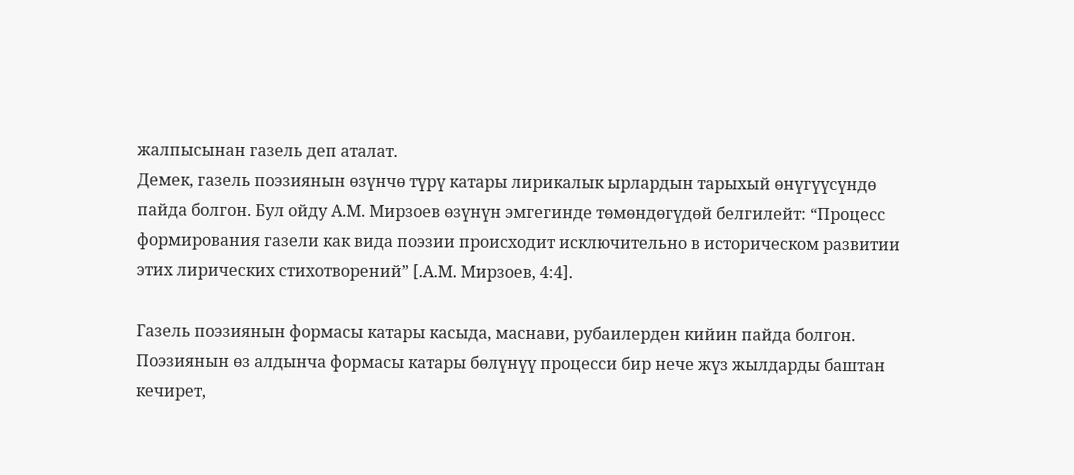жалпысынан газель деп аталат.
Демек, газель поэзиянын өзүнчө түрү катары лирикалык ырлардын тарыхый өнүгүүсүндө
пайда болгон. Бул ойду А.М. Мирзоев өзүнүн эмгегинде төмөндөгүдөй белгилейт: “Процесс
формирования газели как вида поэзии происходит исключительно в историческом развитии
этих лирических стихотворений” [.А.М. Мирзоев, 4:4].

Газель поэзиянын формасы катары касыда, маснави, рубаилерден кийин пайда болгон.
Поэзиянын өз алдынча формасы катары бөлүнүү процесси бир нече жүз жылдарды баштан
кечирет,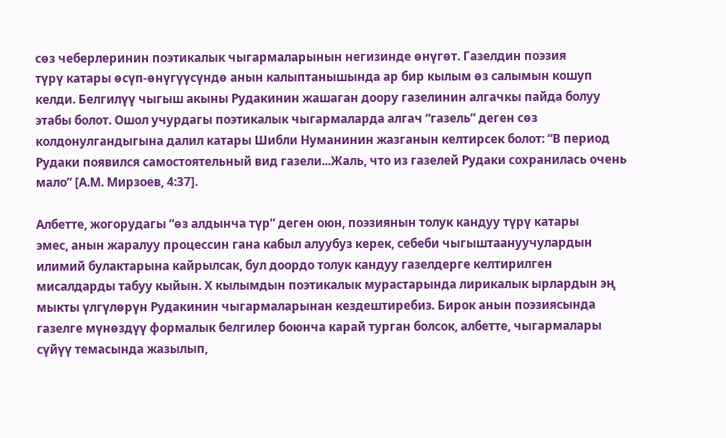сөз чеберлеринин поэтикалык чыгармаларынын негизинде өнүгөт. Газелдин поэзия
түрү катары өсүп-өнүгүүсүндө анын калыптанышында ар бир кылым өз салымын кошуп
келди. Белгилүү чыгыш акыны Рудакинин жашаган доору газелинин алгачкы пайда болуу
этабы болот. Ошол учурдагы поэтикалык чыгармаларда алгач “газель” деген сөз
колдонулгандыгына далил катары Шибли Нуманинин жазганын келтирсек болот: “В период
Рудаки появился самостоятельный вид газели...Жаль, что из газелей Рудаки сохранилась очень
мало” [А.М. Мирзоев, 4:37].

Албетте, жогорудагы “өз алдынча түр” деген оюн, поэзиянын толук кандуу түрү катары
эмес, анын жаралуу процессин гана кабыл алуубуз керек, себеби чыгыштаануучулардын
илимий булактарына кайрылсак, бул доордо толук кандуу газелдерге келтирилген
мисалдарды табуу кыйын. Х кылымдын поэтикалык мурастарында лирикалык ырлардын эң
мыкты үлгүлөрүн Рудакинин чыгармаларынан кездештиребиз. Бирок анын поэзиясында
газелге мүнөздүү формалык белгилер боюнча карай турган болсок, албетте, чыгармалары
сүйүү темасында жазылып,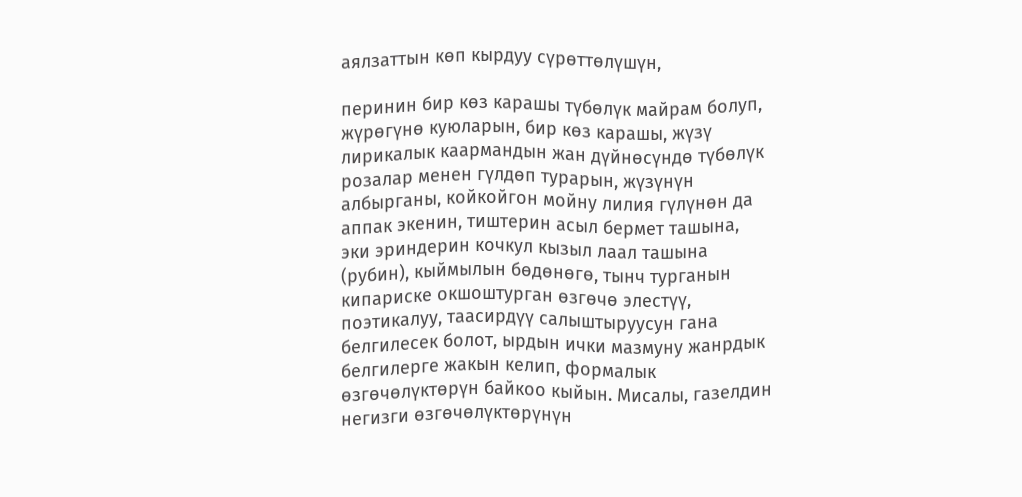аялзаттын көп кырдуу сүрөттөлүшүн,

перинин бир көз карашы түбөлүк майрам болуп, жүрөгүнө куюларын, бир көз карашы, жүзү
лирикалык каармандын жан дүйнөсүндө түбөлүк розалар менен гүлдөп турарын, жүзүнүн
албырганы, койкойгон мойну лилия гүлүнөн да аппак экенин, тиштерин асыл бермет ташына,
эки эриндерин кочкул кызыл лаал ташына (рубин), кыймылын бөдөнөгө, тынч турганын
кипариске окшоштурган өзгөчө элестүү, поэтикалуу, таасирдүү салыштыруусун гана
белгилесек болот, ырдын ички мазмуну жанрдык белгилерге жакын келип, формалык
өзгөчөлүктөрүн байкоо кыйын. Мисалы, газелдин негизги өзгөчөлүктөрүнүн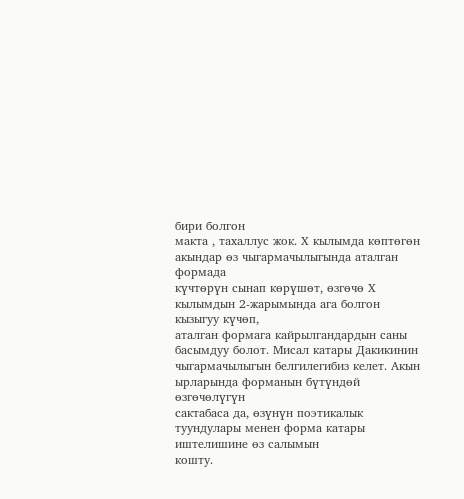бири болгон
макта , тахаллус жок. Х кылымда көптөгөн акындар өз чыгармачылыгында аталган формада
күчтөрүн сынап көрүшөт, өзгөчө Х кылымдын 2-жарымында ага болгон кызыгуу күчөп,
аталган формага кайрылгандардын саны басымдуу болот. Мисал катары Дакикинин
чыгармачылыгын белгилегибиз келет. Акын ырларында форманын бүтүндөй өзгөчөлүгүн
сактабаса да, өзүнүн поэтикалык туундулары менен форма катары иштелишине өз салымын
кошту.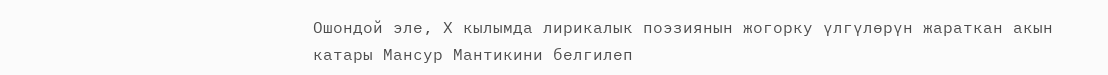Ошондой эле, Х кылымда лирикалык поэзиянын жогорку үлгүлөрүн жараткан акын
катары Мансур Мантикини белгилеп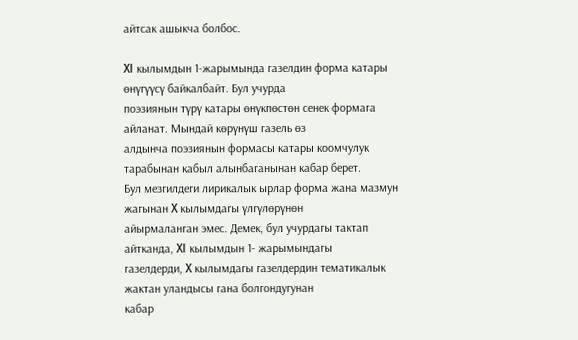айтсак ашыкча болбос.

XI кылымдын 1-жарымында газелдин форма катары өнүгүүсү байкалбайт. Бул учурда
поэзиянын түрү катары өнүкпөстөн сенек формага айланат. Мындай көрүнүш газель өз
алдынча поэзиянын формасы катары коомчулук тарабынан кабыл алынбаганынан кабар берет.
Бул мезгилдеги лирикалык ырлар форма жана мазмун жагынан X кылымдагы үлгүлөрүнөн
айырмаланган эмес. Демек, бул учурдагы тактап айтканда, XI кылымдын 1- жарымындагы
газелдерди, X кылымдагы газелдердин тематикалык жактан уландысы гана болгондугунан
кабар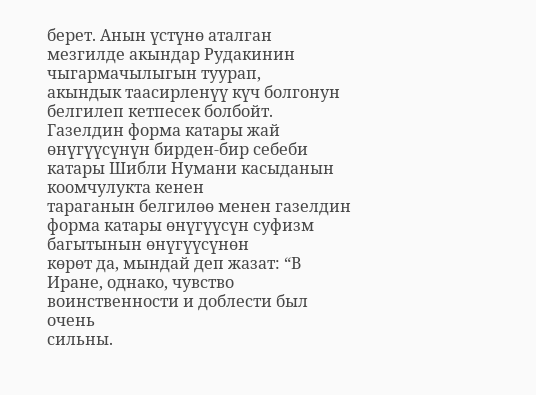берет. Анын үстүнө аталган мезгилде акындар Рудакинин чыгармачылыгын туурап,
акындык таасирленүү күч болгонун белгилеп кетпесек болбойт. Газелдин форма катары жай
өнүгүүсүнүн бирден-бир себеби катары Шибли Нумани касыданын коомчулукта кенен
тараганын белгилөө менен газелдин форма катары өнүгүүсүн суфизм багытынын өнүгүүсүнөн
көрөт да, мындай деп жазат: “В Иране, однако, чувство воинственности и доблести был очень
сильны.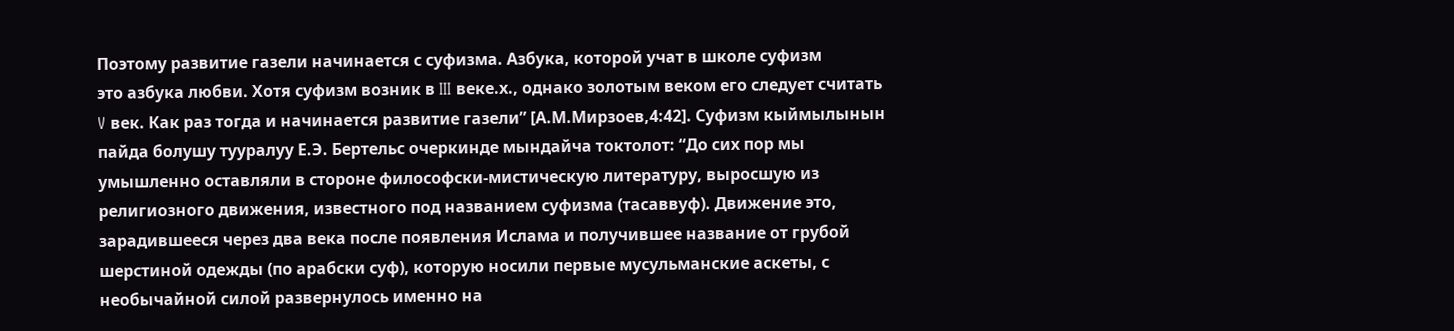Поэтому развитие газели начинается с суфизма. Азбука, которой учат в школе суфизм
это азбука любви. Хотя суфизм возник в III веке.х., однако золотым веком его следует считать
V век. Как раз тогда и начинается развитие газели” [А.М.Мирзоев,4:42]. Суфизм кыймылынын
пайда болушу тууралуу Е.Э. Бертельс очеркинде мындайча токтолот: “До сих пор мы
умышленно оставляли в стороне философски-мистическую литературу, выросшую из
религиозного движения, известного под названием суфизма (тасаввуф). Движение это,
зарадившееся через два века после появления Ислама и получившее название от грубой
шерстиной одежды (по арабски суф), которую носили первые мусульманские аскеты, с
необычайной силой развернулось именно на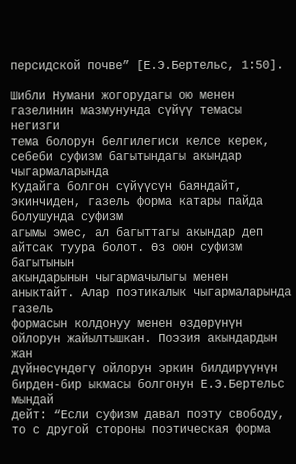персидской почве” [Е.Э.Бертельс, 1:50].

Шибли Нумани жогорудагы ою менен газелинин мазмунунда сүйүү темасы негизги
тема болорун белгилегиси келсе керек, себеби суфизм багытындагы акындар чыгармаларында
Кудайга болгон сүйүүсүн баяндайт, экинчиден, газель форма катары пайда болушунда суфизм
агымы эмес, ал багыттагы акындар деп айтсак туура болот. Өз оюн суфизм багытынын
акындарынын чыгармачылыгы менен аныктайт. Алар поэтикалык чыгармаларында газель
формасын колдонуу менен өздөрүнүн ойлорун жайылтышкан. Поэзия акындардын жан
дүйнөсүндөгү ойлорун эркин билдирүүнүн бирден-бир ыкмасы болгонун Е.Э.Бертельс мындай
дейт: “Если суфизм давал поэту свободу, то с другой стороны поэтическая форма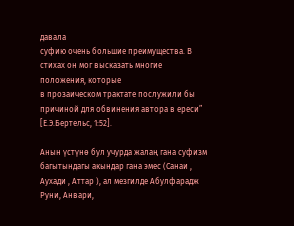давала
суфию очень большие преимущества. В стихах он мог высказать многие положения, которые
в прозаическом трактате послужили бы причиной для обвинения автора в ереси”
[Е.Э.Бертельс, 1:52].

Анын үстүнө бул учурда жалаң гана суфизм багытындагы акындар гана эмес (Санаи ,
Аухади , Аттар ), ал мезгилде Абулфарадж Руни, Анвари,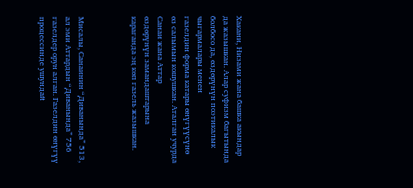Хакани, Низами жана башка акындар
да жазышкан. Алар суфизм багытында болбосо да, өздөрүнүн поэтикалык чыгармалары менен
газелдин форма катары өнүгүүсүнө өз салымын кошушкан. Аталган учурда Санаи жана Аттар
өздөрүнүн замандаштарына караганда эң көп газель жазышкан.



Мисалы, Санаинин “Диванында” 513, ал эми Аттардын “Диванында” 756
газелдер орун алган. Газелдин өнүгүү процессинде ушундай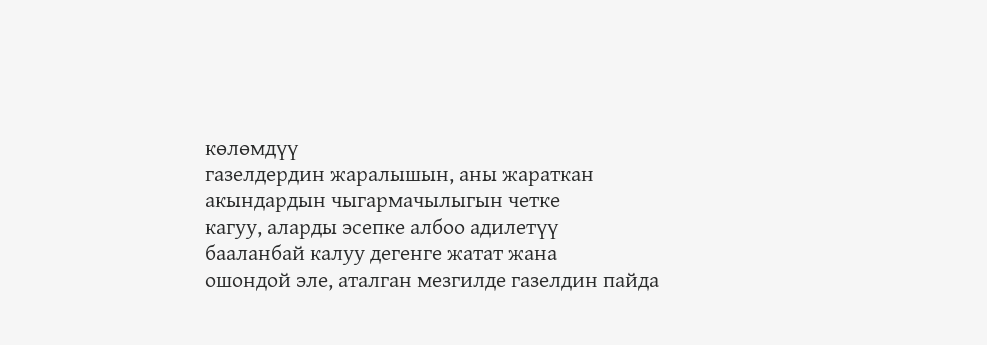көлөмдүү
газелдердин жаралышын, аны жараткан акындардын чыгармачылыгын четке
кагуу, аларды эсепке албоо адилетүү бааланбай калуу дегенге жатат жана
ошондой эле, аталган мезгилде газелдин пайда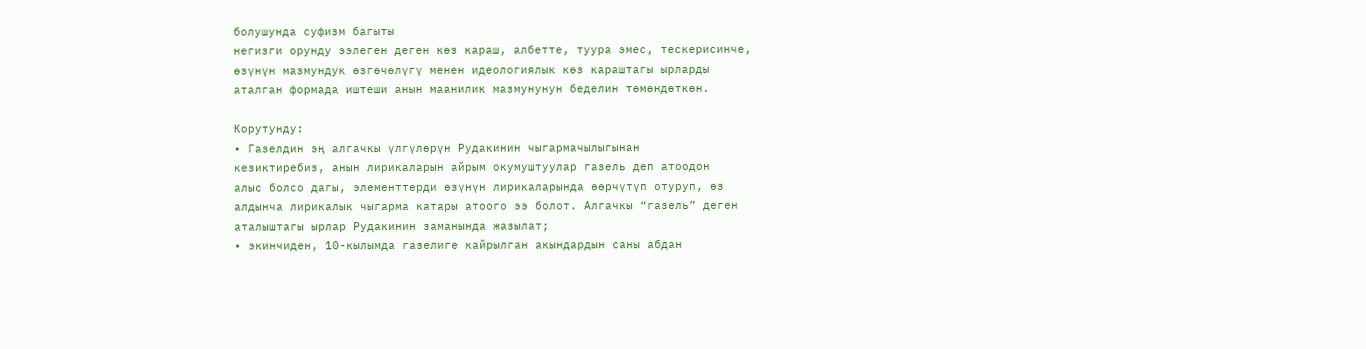болушунда суфизм багыты
негизги орунду ээлеген деген көз караш, албетте, туура эмес, тескерисинче,
өзүнүн мазмундук өзгөчөлүгү менен идеологиялык көз караштагы ырларды
аталган формада иштеши анын маанилик мазмунунун беделин төмөндөткөн.

Корутунду:
• Газелдин эң алгачкы үлгүлөрүн Рудакинин чыгармачылыгынан
кезиктиребиз, анын лирикаларын айрым окумуштуулар газель деп атоодон
алыс болсо дагы, элементтерди өзүнүн лирикаларында өөрчүтүп отуруп, өз
алдынча лирикалык чыгарма катары атоого ээ болот. Алгачкы “газель” деген
аталыштагы ырлар Рудакинин заманында жазылат;
• экинчиден, 10-кылымда газелиге кайрылган акындардын саны абдан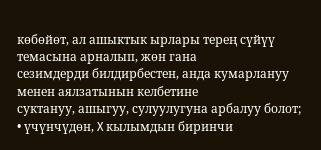көбөйөт, ал ашыктык ырлары терең сүйүү темасына арналып, жөн гана
сезимдерди билдирбестен, анда кумарлануу менен аялзатынын келбетине
суктануу, ашыгуу, сулуулугуна арбалуу болот;
• үчүнчүдөн, X кылымдын биринчи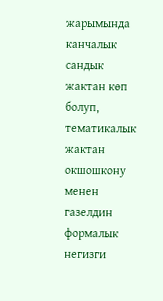жарымында канчалык сандык жактан көп
болуп, тематикалык жактан окшошкону менен газелдин формалык негизги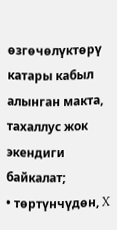өзгөчөлүктөрү катары кабыл алынган макта, тахаллус жок экендиги байкалат;
• төртүнчүдөн, X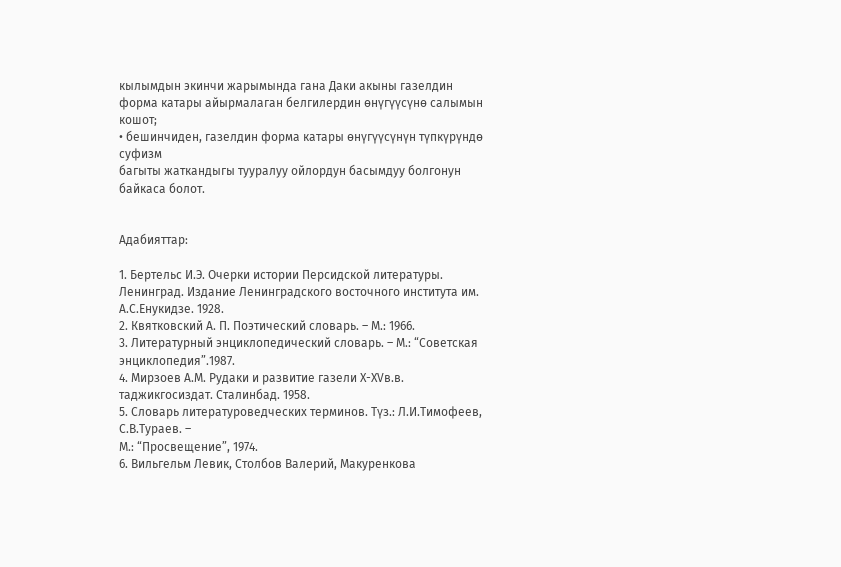кылымдын экинчи жарымында гана Даки акыны газелдин
форма катары айырмалаган белгилердин өнүгүүсүнө салымын кошот;
• бешинчиден, газелдин форма катары өнүгүүсүнүн түпкүрүндө суфизм
багыты жаткандыгы тууралуу ойлордун басымдуу болгонун байкаса болот.


Адабияттар:

1. Бертельс И.Э. Очерки истории Персидской литературы.
Ленинград. Издание Ленинградского восточного института им.
А.С.Енукидзе. 1928.
2. Квятковский А. П. Поэтический словарь. – М.: 1966.
3. Литературный энциклопедический словарь. – М.: “Советская энциклопедия”.1987.
4. Мирзоев А.М. Рудаки и развитие газели Х-ХVв.в. таджикгосиздат. Сталинбад. 1958.
5. Словарь литературоведческих терминов. Түз.: Л.И.Тимофеев, С.В.Тураев. –
М.: “Просвещение”, 1974.
6. Вильгельм Левик, Столбов Валерий, Макуренкова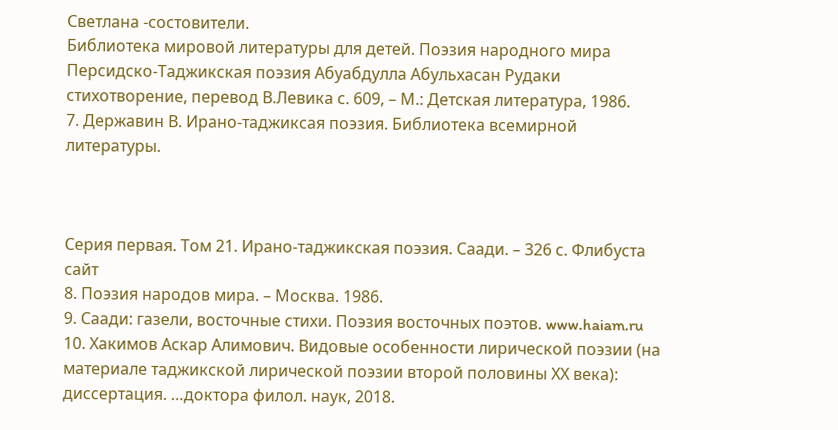Светлана -состовители.
Библиотека мировой литературы для детей. Поэзия народного мира
Персидско-Таджикская поэзия Абуабдулла Абульхасан Рудаки
стихотворение, перевод В.Левика с. 609, – М.: Детская литература, 1986.
7. Державин В. Ирано-таджиксая поэзия. Библиотека всемирной литературы.



Серия первая. Том 21. Ирано-таджикская поэзия. Саади. – 326 с. Флибуста
сайт
8. Поэзия народов мира. – Москва. 1986.
9. Саади: газели, восточные стихи. Поэзия восточных поэтов. www.haiam.ru
10. Хакимов Аскар Алимович. Видовые особенности лирической поэзии (на
материале таджикской лирической поэзии второй половины ХХ века):
диссертация. …доктора филол. наук, 2018.